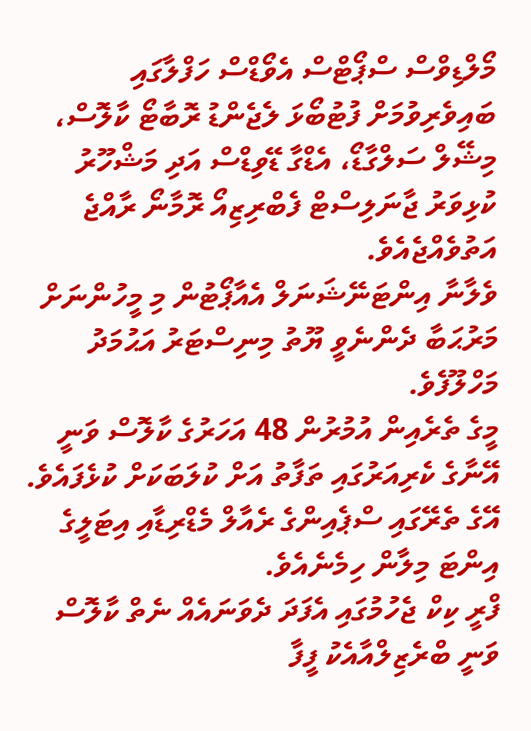މޯލްޑިވްސް ސްޕޯޓްސް އެވޯޑްސް ހަފްލާގައި ބައިވެރިވުމަށް ފުޓުބޯޅަ ލެޖެންޑު ރޮބާޓޯ ކާލޮސް، މިޝޭލް ސަލްގާޑޯ، އެޑްގާ ޑޭވިޑްސް އަދި މަޝްހޫރު ކުޅިވަރު ޖާނަލިސްޓް ފެބްރިޒިއޯ ރޮމާނޯ ރާއްޖެ އަތުވެއްޖެއެވެ.
ވެލާނާ އިންޓަނޭޝަނަލް އެއާޕޯޓުން މި މީހުންނަށް މަރުޙަބާ ދެންނެވީ ޔޫތު މިނިސްޓަރު އަޙުމަދު މަހްލޫފެވެ.
މީގެ ތެރެއިން އުމުރުން 48 އަހަރުގެ ކާލޮސް ވަނީ އޭނާގެ ކެރިއަރުގައި ތަފާތު އަށް ކުލަބަކަށް ކުޅެފައެވެ. އޭގެ ތެރޭގައި ސްޕެއިންގެ ރެއާލް މެޑްރިޑާއި އިޓަލީގެ އިންޓަ މިލާން ހިމެނެއެވެ.
ފްރީ ކިކް ޖެހުމުގައި އެފަދަ ދެވަނައެއް ނެތް ކާލޮސް ވަނީ ބްރެޒިލްއާއެކު ފީފާ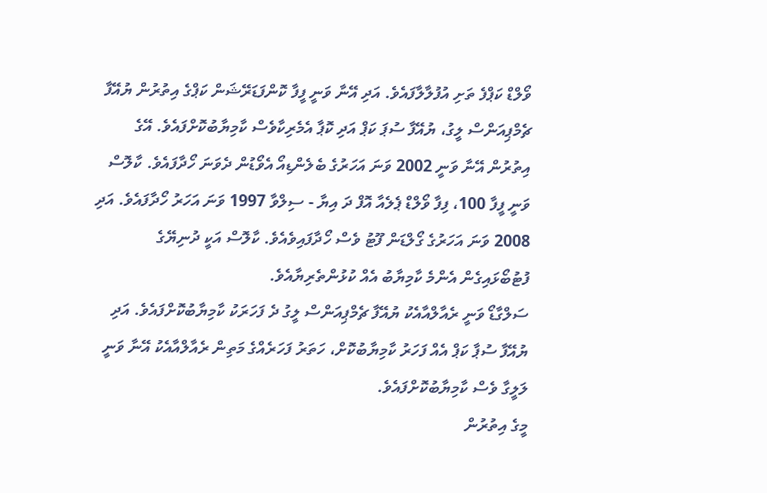ވޯލްޑް ކަޕްފެ ތަށި އުފުލާލާފައެވެ. އަދި އޭނާ ވަނީ ފީފާ ކޮންފަޑަރޭޝަން ކަޕްގެ އިތުރުން ޔުއޭފާ ޗެމްޕިއަންސް ލީގު، ޔުއޭފާ ސުޕަ ކަޕް އަދި ކޮޕާ އެމެރިކާވެސް ކާމިޔާބުކޮށްފައެވެ. އޭގެ އިތުރުން އޭނާ ވަނީ 2002 ވަނަ އަހަރުގެ ބެލެންޑިއޯ އެވޯޑުން ދެވަނަ ހޯދާފައެވެ. ކާލޮސް ވަނީ ފީފާ 100، ފިފާ ވޯލްޑް ޕެލެއާ އޮފް ދަ އިޔާ - ސިލްވާ 1997 ވަނަ އަހަރު ހޯދާފައެވެ. އަދި 2008 ވަނަ އަހަރުގެ ގޯލްޑަން ފޫޓު ވެސް ހޯދާފައިވެއެވެ. ކާލޮސް އަކީ ދުނިޔޭގެ ފުޓުބޯޅައިގެން އެންމެ ކާމިޔާބު އެއް ކުޅުންތެރިޔާއެވެ.
ސަލްގާޑޯ ވަނީ ރެއާލްއާއެކު ޔުއޭފާ ޗެމްޕިއަންސް ލީގު ދެ ފަހަރަކު ކާމިޔާބުކޮށްފައެވެ. އަދި ޔުއޭފާ ސުޕާ ކަޕް އެއް ފަހަރު ކާމިޔާބުކޮށް، ހަތަރު ފަހަރެއްގެ މަތިން ރެއާލްއާއެކު އޭނާ ވަނީ ލަލީގާ ވެސް ކާމިޔާބުކޮށްފައެވެ.
މީގެ އިތުރުން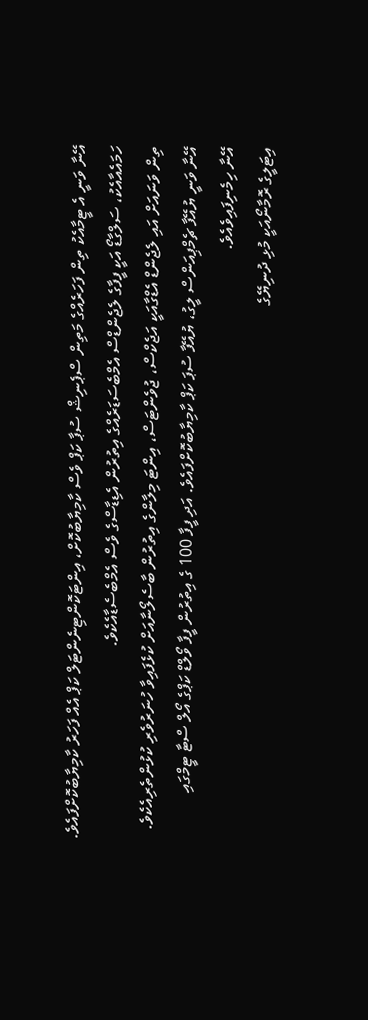އޭނާ ވަނީ އެ ޓީމާއެކު ތިން ފަހަރެއްގެ މަތިން ސްޕެނިޝް ސުޕާ ކަޕް ވެސް ކާމިޔާބުކޮށް، އިންޓަކޮންޓިނެންޓަލް ކަޕް އެއް ފަހަރު ކާމިޔާބުކޮށްފައެވެ.
ހަމައެއާއެކު، ސަލްގާޑޯ އަކީ ފީފާގެ ލެޖެންޑްސް އެމްބެސަޑަރެއްގެ އިތުރުން އެޑިޑާސްގެ ވެސް އެމްބެސެޑާއެކެވެ.
ތިން ވަނައަށް އައި ލެޖެންޑް އެޑްގާއަކީ އަޖެކްސް، ޖުވެންޓަސް، އިންޓަ މިލާންގެ އިތުރުން ބާސެލޯނާއަށް ކުޅެފައިވާ ހުނަރުވެރި ކުޅުންތެރިއެކެވެ.
އޭނާ ވަނީ ޔުއޭފާ ޗެމްޕިއަންސް ލީގު، ޔުއޭފާ ސުޕަ ކަޕް ކާމިޔާބުކޮށްފައެވެ. އަދި ފީފާ 100 ގެ އިތުރުން ފީފާ ވޯލްޑް ކަޕްގެ އޯލް ސްޓާ ޓީމްގައި
އޭނާ ހިމެނިފައިވެއެވެ.
އިޓަލީގެ ރޮމާނޯއަކީ މުޅި ދުނިޔޭގެ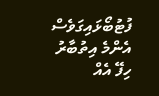ފުޓުބޯޅައިގަވެސް އެންމެ އިތުބާރު ހިފޭ އެއް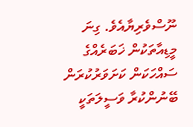ނޫސްވެރިޔާއެވެ. ގިނަ މީޑިއާތަކުން ޚަބަރެއްގެ ސައްހަކަން ކަށަވަރުކުރަން ބޭނުންކުރާ ވަސީލަތަކީ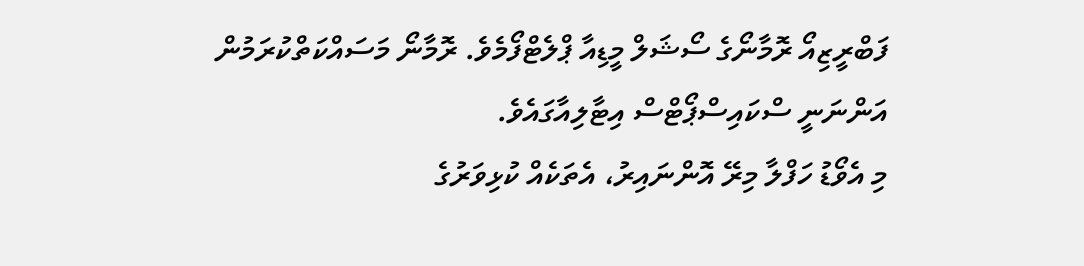ފަބްރީޒިއޯ ރޮމާނޯގެ ސޯޝަލް މީޑިއާ ޕްލެޓްފޯމެވެ. ރޮމާނޯ މަސައްކަތްކުރަމުން އަންނަނީ ސްކައިސްޕޯޓްސް އިޓާލިއާގައެވެ.
މި އެވޯޑު ހަފްލާ މިރޭ އޮންނައިރު، އެތަކެއް ކުޅިވަރުގެ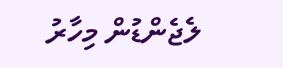ލެޖެންޑުން މިހާރު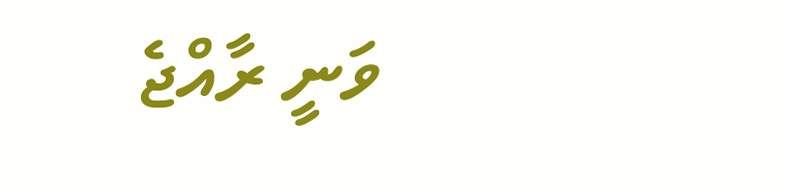ވަނީ ރާއްޖެ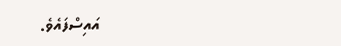އައިސްފައެވެ.